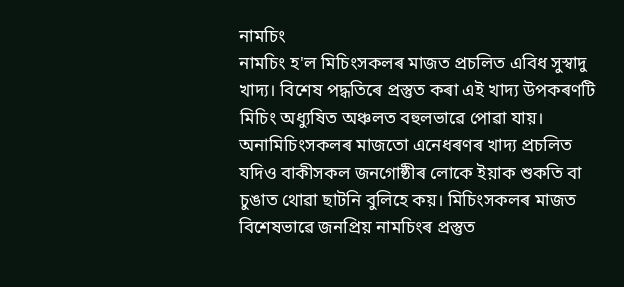নামচিং
নামচিং হ'ল মিচিংসকলৰ মাজত প্ৰচলিত এবিধ সুস্বাদু খাদ্য। বিশেষ পদ্ধতিৰে প্ৰস্তুত কৰা এই খাদ্য উপকৰণটি মিচিং অধ্যুষিত অঞ্চলত বহুলভাৱে পোৱা যায়। অনামিচিংসকলৰ মাজতো এনেধৰণৰ খাদ্য প্ৰচলিত যদিও বাকীসকল জনগোষ্ঠীৰ লোকে ইয়াক শুকতি বা চুঙাত থোৱা ছাটনি বুলিহে কয়। মিচিংসকলৰ মাজত বিশেষভাৱে জনপ্ৰিয় নামচিংৰ প্ৰস্তুত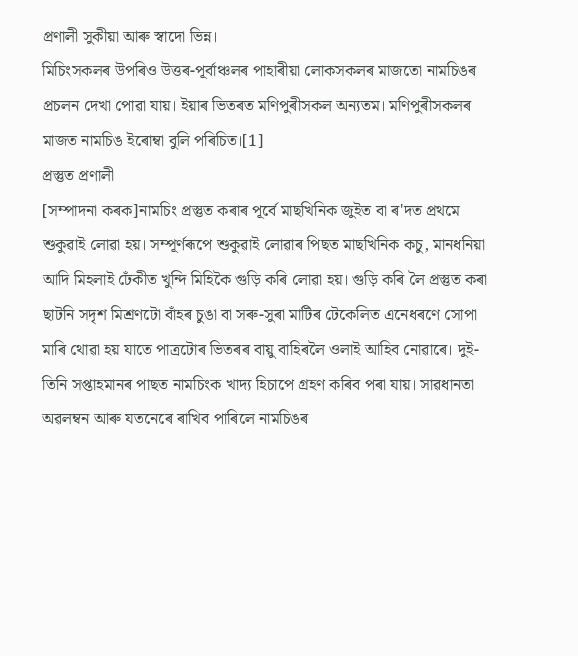প্ৰণালী সুকীয়া আৰু স্বাদো ভিন্ন।
মিচিংসকলৰ উপৰিও উত্তৰ-পূৰ্বাঞ্চলৰ পাহাৰীয়া লোকসকলৰ মাজতো নামচিঙৰ প্ৰচলন দেখা পোৱা যায়। ইয়াৰ ভিতৰত মণিপুৰীসকল অন্যতম। মণিপুৰীসকলৰ মাজত নামচিঙ ইৰোম্বা বুলি পৰিচিত।[1]
প্ৰস্তুত প্ৰণালী
[সম্পাদনা কৰক]নামচিং প্ৰস্তুত কৰাৰ পূৰ্বে মাছখিনিক জুইত বা ৰ'দত প্ৰথমে শুকুৱাই লোৱা হয়। সম্পূৰ্ণৰূপে শুকুৱাই লোৱাৰ পিছত মাছখিনিক কচু, মানধনিয়া আদি মিহলাই ঢেঁকীত খুন্দি মিহিকৈ গুড়ি কৰি লোৱা হয়। গুড়ি কৰি লৈ প্ৰস্তুত কৰা ছাটনি সদৃশ মিশ্ৰণটো বাঁহৰ চুঙা বা সৰু-সুৰা মাটিৰ টেকেলিত এনেধৰণে সোপা মাৰি থোৱা হয় যাতে পাত্ৰটোৰ ভিতৰৰ বায়ু বাহিৰলৈ ওলাই আহিব নোৱাৰে। দুই-তিনি সপ্তাহমানৰ পাছত নামচিংক খাদ্য হিচাপে গ্ৰহণ কৰিব পৰা যায়। সাৱধানতা অৱলম্বন আৰু যতনেৰে ৰাখিব পাৰিলে নামচিঙৰ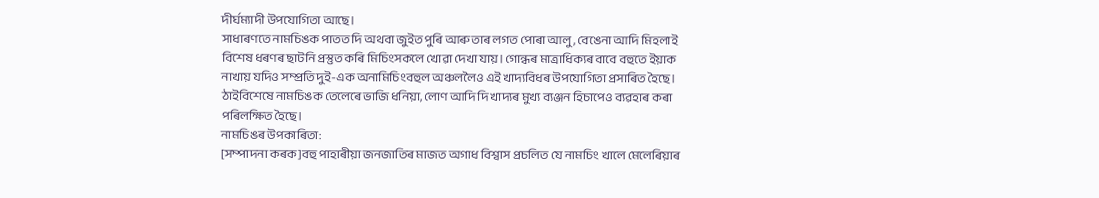দীৰ্ঘম্যাদী উপযোগিতা আছে।
সাধাৰণতে নামচিঙক পাতত দি অথবা জুইত পুৰি আৰু তাৰ লগত পোৰা আলু, বেঙেনা আদি মিহলাই বিশেষ ধৰণৰ ছাটনি প্ৰস্তুত কৰি মিচিংসকলে খোৱা দেখা যায়। গোন্ধৰ মাত্ৰাধিক্যৰ বাবে বহুতে ইয়াক নাখায় যদিও সম্প্ৰতি দুই-এক অনামিচিংবহুল অঞ্চললৈও এই খাদ্যবিধৰ উপযোগিতা প্ৰসাৰিত হৈছে। ঠাইবিশেষে নামচিঙক তেলেৰে ভাজি ধনিয়া, লোণ আদি দি খাদ্যৰ মুখ্য ব্যঞ্জন হিচাপেও ব্যৱহাৰ কৰা পৰিলক্ষিত হৈছে।
নামচিঙৰ উপকাৰিতা:
[সম্পাদনা কৰক]বহু পাহাৰীয়া জনজাতিৰ মাজত অগাধ বিশ্বাস প্ৰচলিত যে নামচিং খালে মেলেৰিয়াৰ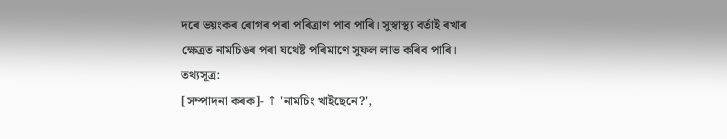দৰে ভয়ংকৰ ৰোগৰ পৰা পৰিত্ৰাণ পাব পাৰি। সুস্বাস্থ্য বৰ্তাই ৰখাৰ ক্ষেত্ৰত নামচিঙৰ পৰা যথেষ্ট পৰিমাণে সুফল লাভ কৰিব পাৰি।
তথ্যসূত্ৰ:
[সম্পাদনা কৰক]- ↑ 'নামচিং খাইছেনে?',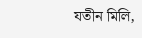যতীন মিলি,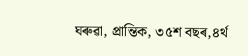ঘৰুৱা, প্ৰান্তিক, ৩৫শ বছৰ,৪ৰ্থ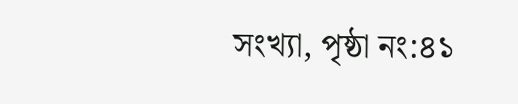সংখ্যা, পৃষ্ঠা নং:৪১